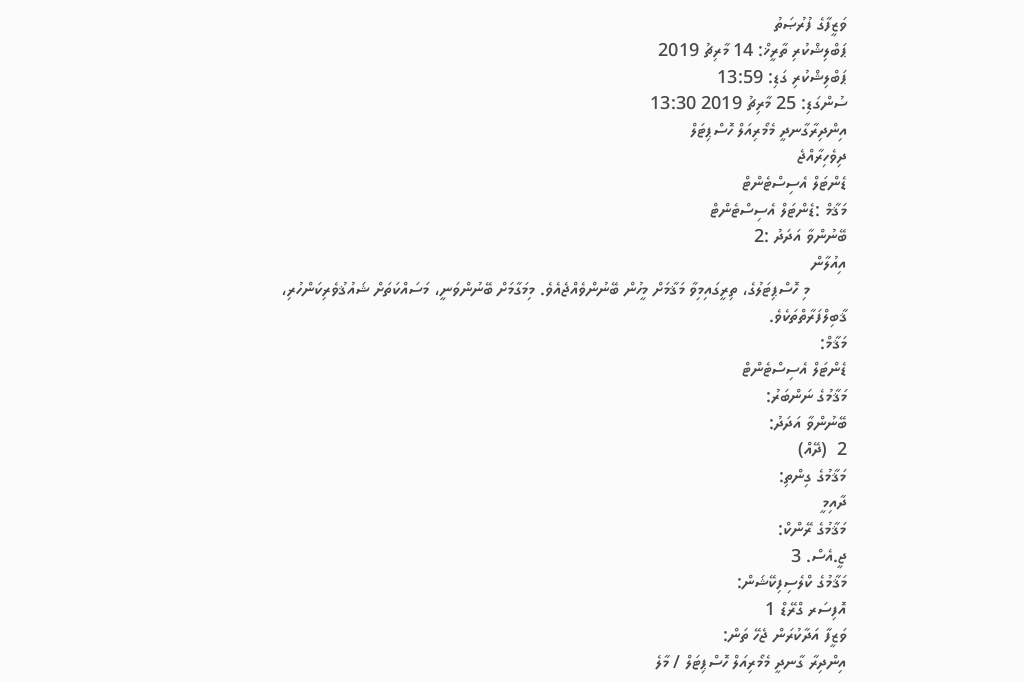ވަޒީފާގެ ފުރުޞަތު
ޕަބްލިޝްކުރި ތާރީޚް: 14 މާރިޗު 2019
ޕަބްލިޝްކުރި ގަޑި: 13:59
ސުންގަޑި: 25 މާރިޗު 2019 13:30
އިންދިރާގާނދީ މެމޯރިއަލް ހޮސްޕިޓަލް
ދިވެހިރާއްޖެ
ޑެންޓަލް އެސިސްޓެންޓް
މަޤާމް :ޑެންޓަލް އެސިސްޓެންޓް
ބޭނުންވާ އަދަދު :2
އިއުލާން
        މި ހޮސްޕިޓަލުގެ، ތިރީގައިމިވާ މަޤާމަށް މީހުން ބޭނުންވެއްޖެއެވެ. މިމަގާމަށް ބޭނުންވަނީ، މަސައްކަތަށް ޝައުޤުވެރިކަންހުރި، ޤާބިލްފަރާތްތަކެވެ.
މަޤާމް:
ޑެންޓަލް އެސިސްޓެންޓް
މަޤާމުގެ ނަންބަރު:
ބޭނުންވާ އަދަދު:
2  (ދޭއް)
މަޤާމުގެ ގިންތި:
ދާއިމީ
މަޤާމުގެ ރޭންކް:
ޖީ.އެސް. 3
މަޤާމުގެ ކްލެސިފިކޭޝަން:
އޮފިސަރ ގްރޭޑް 1
ވަޒީފާ އަދާކުރަން ޖެހޭ ތަން:
އިންދިރާ ގާނދީ މެމޯރިއަލް ހޮސްޕިޓަލް / މާލެ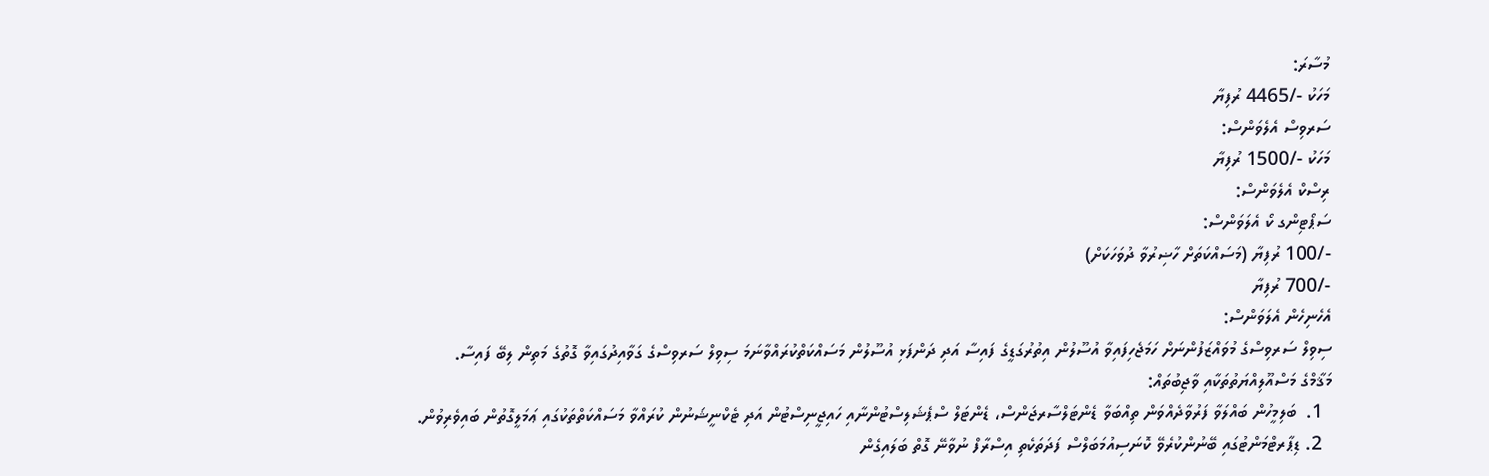މުސާރަ:
މަހަކު -/4465 ރުފިޔާ
ސަރވިސް އެލެވަންސް:
މަހަކު -/1500 ރުފިޔާ
ރިސްކް އެލެވަންސް:
ސަޕޯޓިންގ ކޯ އެލަވަންސް:
-/100 ރުފިޔާ (މަސައްކަތަށް ހާޟިރުވާ ދުވަހަކަށް)
-/700 ރުފިޔާ
އެހެނިހެން އެލަވަންސް:
ސިވިލް ސަރވިސްގެ މުވައްޒަފުންނަށް ހަމަޖެހިފައިވާ އުސޫލުން އިތުރުގަޑީގެ ފައިސާ އަދި ދަންފަޅި އުސޫލުން މަސައްކަތްކުރައްވާނަމަ ސިވިލް ސަރވިސްގެ ގަވާއިދުގައިވާ ގޮތުގެ މަތިން ލިބޭ ފައިސާ.
މަޤާމްގެ މަސްއޫލިއްޔަތުތަކާއި ވާޖިބުތައް:
  1.  ބަލިމީހުން ބައްލަވާ ފަރުވާދެއްވަން ތިއްބަވާ ޑެންޓަލްސާރޖަންސް، ޑެންޓަލް ސްޕެޝަލިސްޓުންނާއި ހައިޖީނިސްޓުން އަދި ޓެކްނީޝަނުން ކުރައްވާ މަސައްކަތްތަކުގައި ޢަމަލީގޮތުން ބައިވެރިވުން.
  2. ޑިޕާރޓްމަންޓުގައި ބޭނުންކުރެވޭ ކޮނަސިއުމަބަލްސް ފަދަތަކެތި އިސްރާފް ނުވާނޭ ގޮތް ބަލައިގެން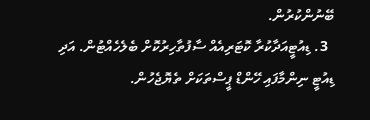ބޭނުންކުރުން.
  3. ޑިއުޓީއަދާކުރާ ކޮޓަރިއެއް ސާފުތާހިރުކޮށް ބެލެހެއްޓުން. އަދި ޑިއުޓީ ނިންމާފައި ހޭންޑް ޕީސްތަކަށް ތެޔޮޖެހުން.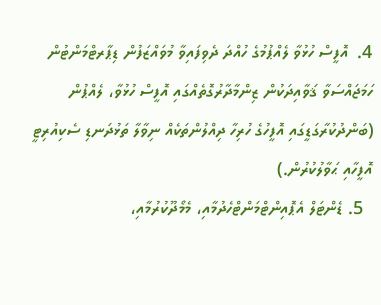4.  އޮފީސް ހުޅުވާ ލެއްޕުމުގެ ހުއްދަ ދެވިފައިވާ މުވައްޒަފުން ޑިޕާރޓްމަންޓުން ހަމަޖައްސަވާ ޤަވާއިދަކުން ޒިންމާދާރުގޮތެއްގައި އޮފީސް ހުޅުވާ، ލެއްޕުން (ބަންދުކުރާގަޑީގައި އޮފީހުގެ ހުރިހާ ދިއްލުންތަކެއް ނިވާލާ ތަޅުދަނޑި ސެކިއުރިޓީ އޮފީހާއި ޙަވާލުކުރުން.)
  5. ޑެންޓަލް އެޕޮއިންޓްމަންޓްހެދުމާއި، މެމޯދޫކުރުމާއި،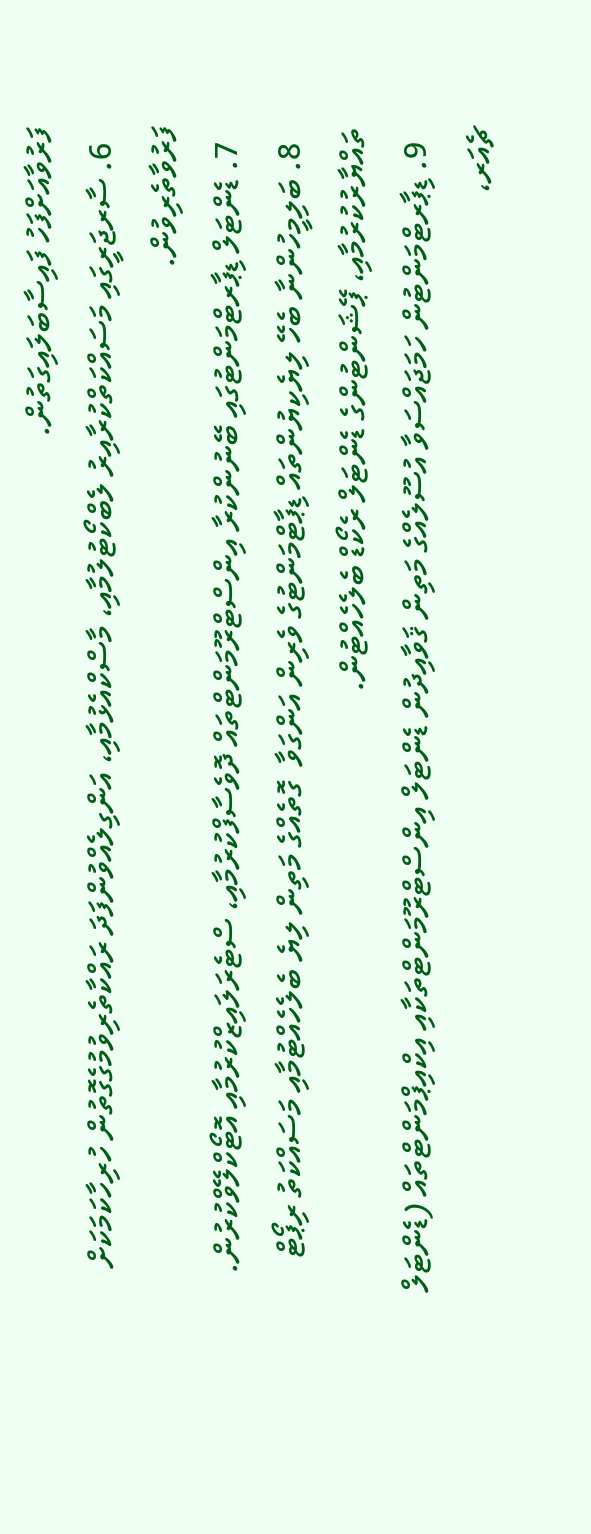ފަރުވާއަށްފަހު ފައިސާބަލައިގަތުން.
  6. ސާރޖަރީގައި މަސައްކަތްކުރާއިރު ލެބްކޯޓުލުމާއި، މާސްކްއެޅުމާއި، އަންގިލެއްވުންފަދަ ރައްކާތެރިވުމުގެގޮތުން ހުރިހާކަމަކަށް ފަރުވާތެރިވުން.
  7. ޑެންޓަލް ޑިޕާރޓްމަންޓުގައި ބޭނުންކުރާ އިންސްޓްރޫމަންޓްތައް ދޮވެސާފްކުރުމާއި، ސްޓެރަލައިޒްކުރުމާއި އޮޓޯކްލޭވްކުރުން.
  8. ބަލިމީހުންނާ ބެހޭ ލިޔެކިޔުންތައް ޑިޕާޓްމަންޓުގެ ވެރިން އަންގަވާ  ގޮތެއްގެ މަތިން ލިޔެ ބެލެހެއްޓުމާއި މަސައްކަތު ރިޕޯޓް ތައްޔާރުކުރުމާއި، ޕޭޝަންޓުންގެ ޑެންޓަލް ރެކޯޑް ބެލެހެއްޓުން.
  9. ޑިޕާރޓްމަންޓުން ހަމަޖައްސަވާ އުސޫލެއްގެ މަތިން ޤަވާއިދުން ޑެންޓަލް އިންސްޓްރޫމަންޓްތަކާއި އިކްއިޕްމަންޓްތައް (ޑެންޓަލް ޗެއަރ،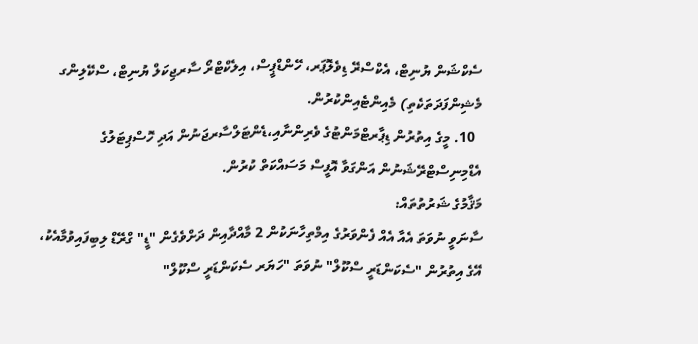ސެކްޝަން ޔުނިޓް، އެކްސްރޭ ޑިވެލޮޕަރ، ހޭންޑްޕީސް، އިލެކްޓްރޯ ސާރޖިކަލް ޔުނިޓް، ސްކޭލިންގ މެޝިންފަދަތަކެތި) މެއިންޓެއިންކުރުން.
  10. މީގެ އިތުރުން ޑިޕާރޓްމަންޓުގެ ވެރިންނާއި،ޑެންޓަލްސާރޖަނުން އަދި ހޮސްޕިޓަލުގެ އެޑްމިނިސްޓްރޭޝަނުން އަންގަވާ އޮފީސް މަސައްކަތް ކުރުން.
މަޤާމުގެ ޝަރުތުތައް:
ސާނަވީ ނުވަތަ އެއާ އެއް ފެންވަރުގެ އިމްތިހާނަކުން 2 މާއްދާއިން ދަށްވެގެން "ޑީ" ގްރޭޑް ލިބިފައިވުމާއެކު، އޭގެ އިތުރުން "ސެކަންޑަރީ ސްކޫލް" ނުވަތަ "ހަޔަރ ސެކަންޑަރީ ސްކޫލް"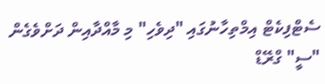ސެޓްފިކެޓް އިމްތިހާނުގައި "ދިވެހި" މި މާއްދާއިން ދަށްވެގެން "ސީ" ގްރޭޑް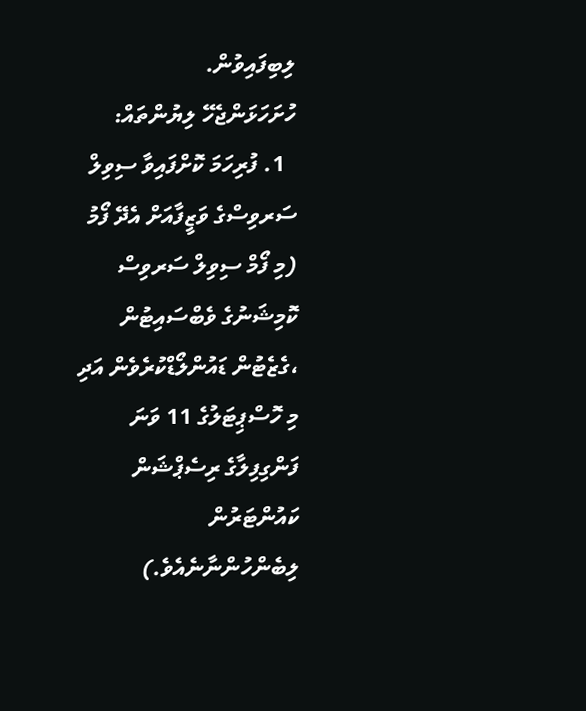ލިބިފައިވުން.
ހުށަހަޅަންޖެހޭ ލިޔުންތައް:
  1. ފުރިހަމަ ކޮށްފައިވާ ސިވިލް ސަރވިސްގެ ވަޒީފާއަށް އެދޭ ފޯމު (މި ފޯމް ސިވިލް ސަރވިސް ކޮމިޝަނުގެ ވެބްސައިޓުން ،ގެޒެޓުން ޑައުންލޯޑްކުރެވެން އަދި މި ހޮސްޕިޓަލުގެ 11 ވަނަ ފަންގިފިލާގެ ރިސެޕްޝަން ކައުންޓަރުން ލިބެންހުންނާނެއެވެ.)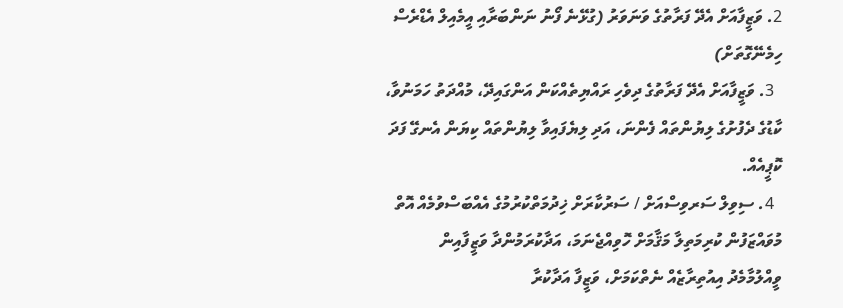2. ވަޒީފާއަށް އެދޭ ފަރާތުގެ ވަނަވަރު (ގުޅޭނެ ފޯނު ނަންބަރާއި އީމެއިލް އެޑްރެސް ހިމެނޭގޮތަށް)
  3. ވަޒީފާއަށް އެދޭ ފަރާތުގެ ދިވެހި ރައްޔިތެއްކަން އަންގައިދޭ، މުއްދަތު ހަމަނުވާ، ކާޑުގެ ދެފުށުގެ ލިޔުންތައް ފެންނަ، އަދި ލިޔެފައިވާ ލިޔުންތައް ކިޔަން އެނގޭ ފަދަ ކޮޕީއެއް.
  4. ސިވިލް ސަރވިސްއަށް / ސަރުކާރަށް ޚިދުމަތްކުރުމުގެ އެއްބަސްވުމެއް އޮތް މުވައްޒަފުން ކުރިމަތިލާ މަޤާމަށް ހޮވިއްޖެނަމަ، އަދާކުރަމުންދާ ވަޒީފާއިން ވީއްލުމާމެދު އިއުތިރާޒެއް ނެތްކަމަށް، ވަޒީފާ އަދާކުރާ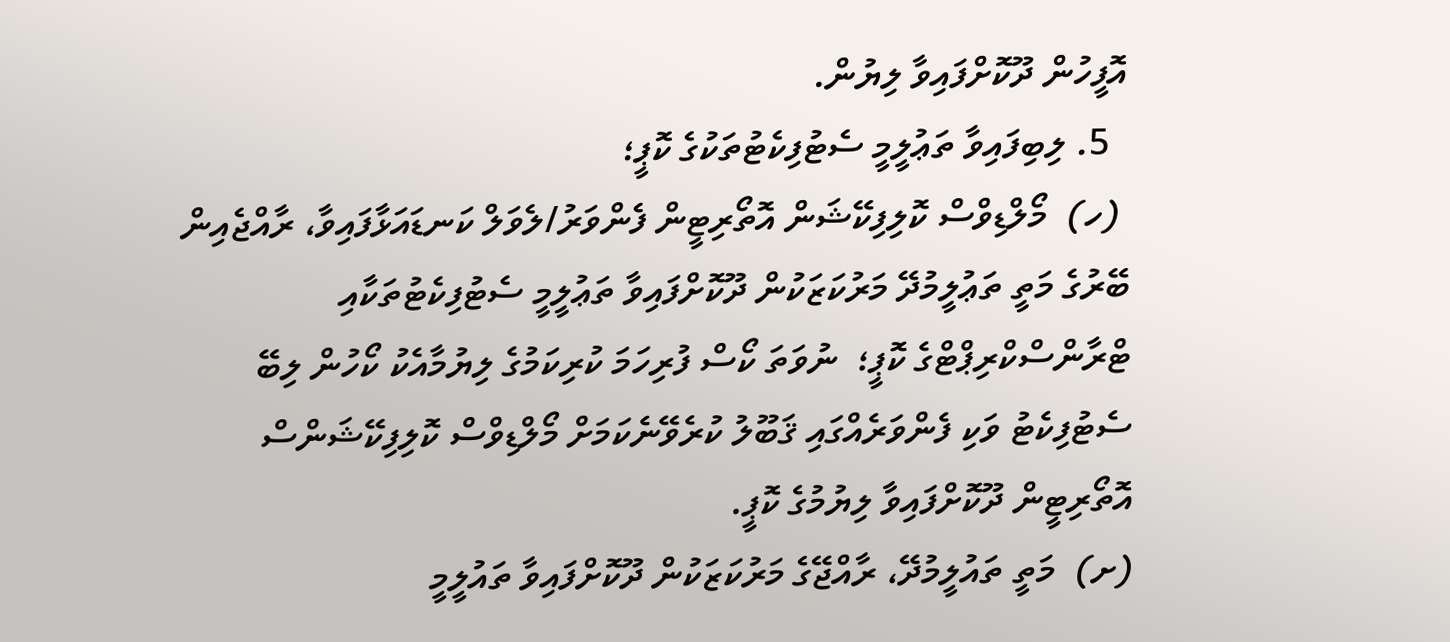އޮފީހުން ދޫކޮށްފައިވާ ލިޔުން.
  5. ލިބިފައިވާ ތަޢުލީމީ ސެޓުފިކެޓުތަކުގެ ކޮޕީ؛
 (ހ)  މޯލްޑިވްސް ކޮލިފިކޭޝަން އޮތޯރިޓީން ފެންވަރު/ލެވަލް ކަނޑައަޅާފައިވާ، ރާއްޖެއިން ބޭރުގެ މަތީ ތަޢުލީމުދޭ މަރުކަޒަކުން ދޫކޮށްފައިވާ ތަޢުލީމީ ސެޓުފިކެޓުތަކާއި ޓްރާންސްކްރިޕްޓްގެ ކޮޕީ؛  ނުވަތަ ކޯސް ފުރިހަމަ ކުރިކަމުގެ ލިޔުމާއެކު ކޯހުން ލިބޭ ސެޓުފިކެޓު ވަކި ފެންވަރެއްގައި ޤަބޫލު ކުރެވޭނެކަމަށް މޯލްޑިވްސް ކޮލިފިކޭޝަންސް އޮތޯރިޓީން ދޫކޮށްފައިވާ ލިޔުމުގެ ކޮޕީ.
(ށ)  މަތީ ތައުލީމުދޭ، ރާއްޖޭގެ މަރުކަޒަކުން ދޫކޮށްފައިވާ ތައުލީމީ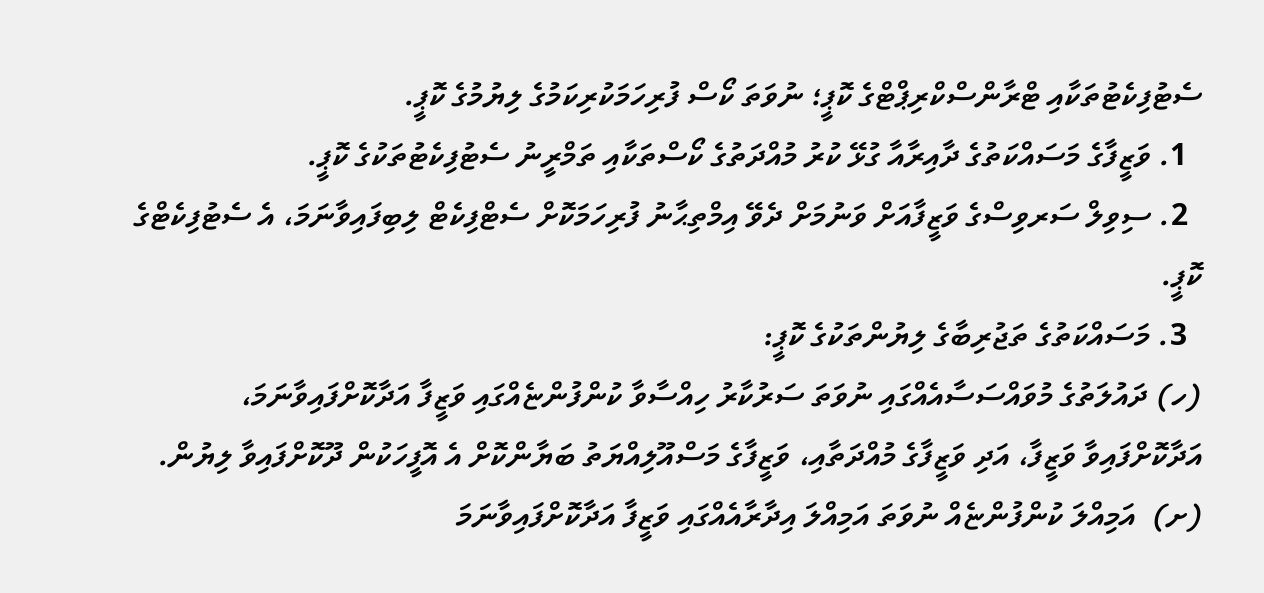ސެޓުފިކެޓުތަކާއި ޓްރާންސްކްރިޕްޓްގެ ކޮޕީ؛ ނުވަތަ ކޯސް ފުރިހަމަކުރިކަމުގެ ލިޔުމުގެ ކޮޕީ.
  1. ވަޒީފާގެ މަސައްކަތުގެ ދާއިރާއާ ގުޅޭ ކުރު މުއްދަތުގެ ކޯސްތަކާއި ތަމްރީނު ސެޓުފިކެޓުތަކުގެ ކޮޕީ.
  2. ސިވިލް ސަރވިސްގެ ވަޒީފާއަށް ވަނުމަށް ދެވޭ އިމްތިޙާނު ފުރިހަމަކޮށް ސެޓްފިކެޓް ލިބިފައިވާނަމަ، އެ ސެޓުފިކެޓްގެ ކޮޕީ.
  3. މަސައްކަތުގެ ތަޖުރިބާގެ ލިޔުންތަކުގެ ކޮޕީ:
(ހ) ދައުލަތުގެ މުވައްސަސާއެއްގައި ނުވަތަ ސަރުކާރު ހިއްސާވާ ކުންފުންޏެއްގައި ވަޒީފާ އަދާކޮށްފައިވާނަމަ، އަދާކޮށްފައިވާ ވަޒީފާ، އަދި ވަޒީފާގެ މުއްދަތާއި، ވަޒީފާގެ މަސްއޫލިއްޔަތު ބަޔާންކޮށް އެ އޮފީހަކުން ދޫކޮށްފައިވާ ލިޔުން.
(ށ)  އަމިއްލަ ކުންފުންޏެއް ނުވަތަ އަމިއްލަ އިދާރާއެއްގައި ވަޒީފާ އަދާކޮށްފައިވާނަމަ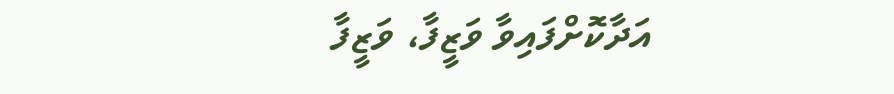އަދާކޮށްފައިވާ ވަޒީފާ، ވަޒީފާ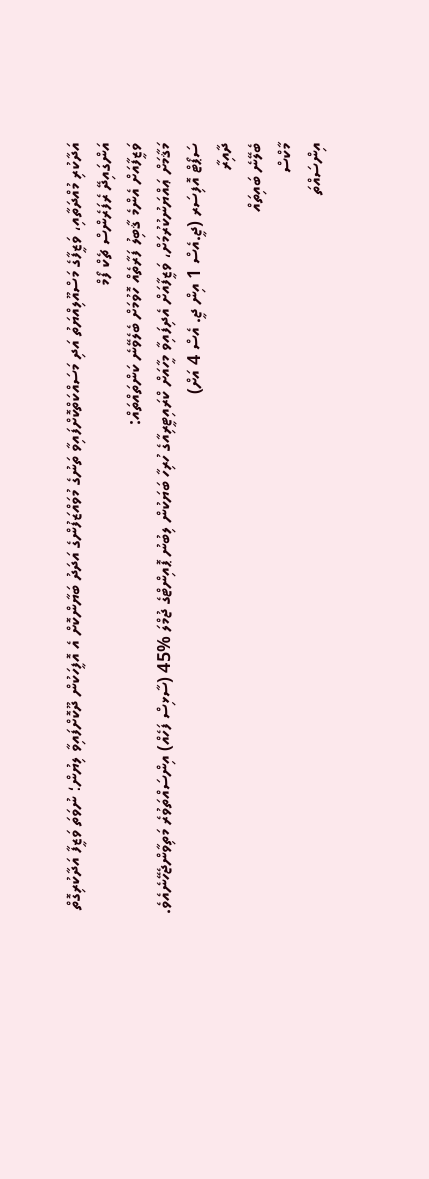އަދާކުރި މުއްދަތާއި، ވަޒީފާގެ މަސްއޫލިއްޔަތު އަދި މަސައްކަތްކޮށްފައިވާ ތަނުގެ މުވައްޒަފުންގެ އަދަދު ބަޔާންކޮށް އެ އޮފީހަކުން ދޫކޮށްފައިވާ ލިޔުން؛ ނުވަތަ ވަޒީފާ އަދާކުރިގޮތް އަންގައިދޭ ރެފަރެންސް ޗެކް ފޯމް
ވަޒީފާއަށް އެންމެ ޤާބިލު ފަރާތެއް ހޮވުމަށް ބެލެވޭނެ ކަންތައްތައް:
މަޤާމަށް ޢައްޔަނުކުރުމަށް، ވަޒީފާއަށް އެދިފައިވާ މީހާއަށް ކްރައިޓީރިއާގެ ހުރިހާ ބަޔަކުން ލިބުނު ޕޮއިންޓްގެ ޖުމްލަ %45 (ސާޅިސް ފަހެއް) އިންސައްތަވުރެ މަތިވާންޖެހޭނެއެވެ.
ސަޕޯޓް އޮފިސަރ (ޖީ.އެސް 1 އިން ޖީ. އެސް 4 އަށް)
ދާއިރާ
ބެލޭނެ ބައިތައް
މާކްސް
އިންސައްތަ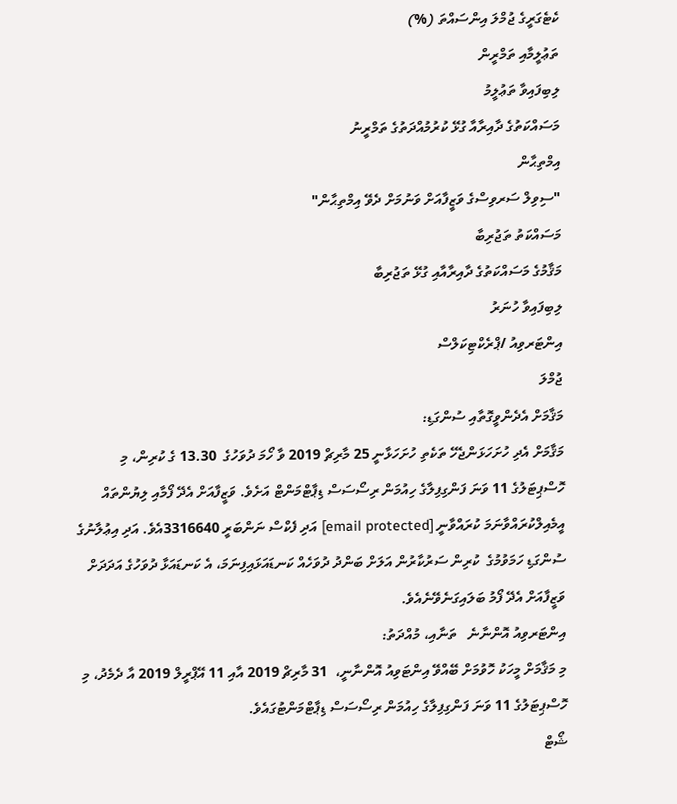ކެޓެގަރީގެ ޖުމްލަ އިންސައްތަ (%)
ތަޢުލީމާއި ތަމްރީން
ލިބިފައިވާ ތަޢުލީމު
މަސައްކަތުގެ ދާއިރާއާ ގުޅޭ ކުރުމުއްދަތުގެ ތަމްރީނު
އިމްތިޙާން
"ސިވިލް ސަރވިސްގެ ވަޒީފާއަށް ވަނުމަށް ދެވޭ އިމްތިޙާން"
މަސައްކަތު ތަޖުރިބާ
މަޤާމުގެ މަސައްކަތުގެ ދާއިރާއާއި ގުޅޭ ތަޖުރިބާ
ލިބިފައިވާ ހުނަރު
އިންޓަރވިއު /ޕްރެކްޓިކަލްސް
ޖުމްލަ
މަޤާމަށް އެދެންވީގޮތާއި ސުންގަޑި:
މަޤާމަށް އެދި ހުށަހަޅަންޖެހޭ ތަކެތި ހުށަހަޅާނީ 25 މާރިޗް 2019 ވާ ހޯމަ ދުވަހުގެ  13.30 ގެ ކުރިން، މި ހޮސްޕިޓަލުގެ 11 ވަނަ ފަންގިފިލާގެ ހިއުމަން ރިސޯސަސް ޑިޕާޓްމަންޓް އަށެވެ. ވަޒީފާއަށް އެދޭ ފޯމާއި ލިޔުންތައް އީމެއިލްކުރައްވާނަމަ ކުރައްވާނީ [email protected] އަދި ފެކްސް ނަންބަރީ 3316640އެވެ. އަދި އިޢުލާނުގެ ސުންގަޑި ހަމަވުމުގެ  ކުރިން ސަރުކާރުން އަލަށް ބަންދު ދުވަހެއް ކަނޑައަޅައިފިނަމަ، އެ ކަނޑައަޅާ ދުވަހުގެ އަދަދަށް ވަޒީފާއަށް އެދޭ ފޯމު ބަލައިގަނެވޭނެއެވެ.
އިންޓަރވިއު އޮންނާނެ   ތަނާއި، މުއްދަތު:
މި މަޤާމަށް މީހަކު ހޮވުމަށް ބޭއްވޭ އިންޓަވިއު އޮންނާނީ،  31 މާރިޗް 2019 އާއި 11 އޭޕްރީލް 2019 އާ ދެމެދު، މި ހޮސްޕިޓަލުގެ 11 ވަނަ ފަންގިފިލާގެ ހިއުމަން ރިސޯސަސް ޑިޕާޓްމަންޓުގައެވެ.
ޝޯޓް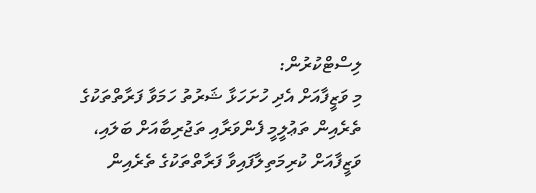ލިސްޓްކުރުން:
މި ވަޒީފާއަށް އެދި ހުށަހަޅާ ޝަރުތު ހަމަވާ ފަރާތްތަކުގެ ތެރެއިން ތަޢުލީމީ ފެންވަރާއި ތަޖުރިބާއަށް ބަލައި، ވަޒީފާއަށް ކުރިމަތިލާފައިވާ ފަރާތްތަކުގެ ތެރެއިން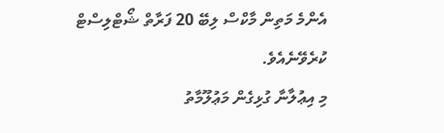އެންމެ މަތިން މާކްސް ލިބޭ 20 ފަރާތް ޝޯޓްލިސްޓް ކުރެވޭނެއެވެ.
މި އިޢުލާނާ ގުޅިގެން މަޢުލޫމާތު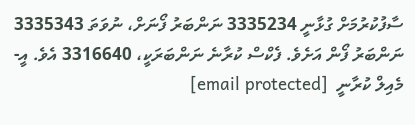ސާފުކުރުމަށް ގުޅާނީ 3335234 ނަންބަރު ފޯނަށް، ނުވަތަ 3335343 ނަންބަރު ފޯން އަށެވެ. ފެކްސް ކުރާނެ ނަންބަރަކީ، 3316640 އެވެ. އީ-މެއިލް ކުރާނީ  [email protected]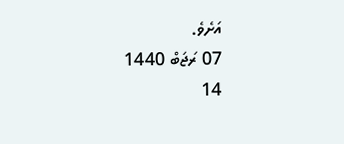އަށެވެ.
07 ރަޖަބް 1440
14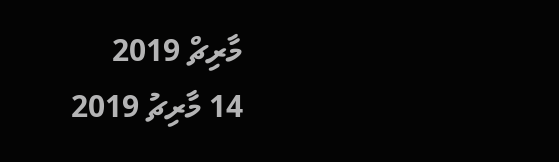މާރިޗް 2019
14 މާރިޗު 2019